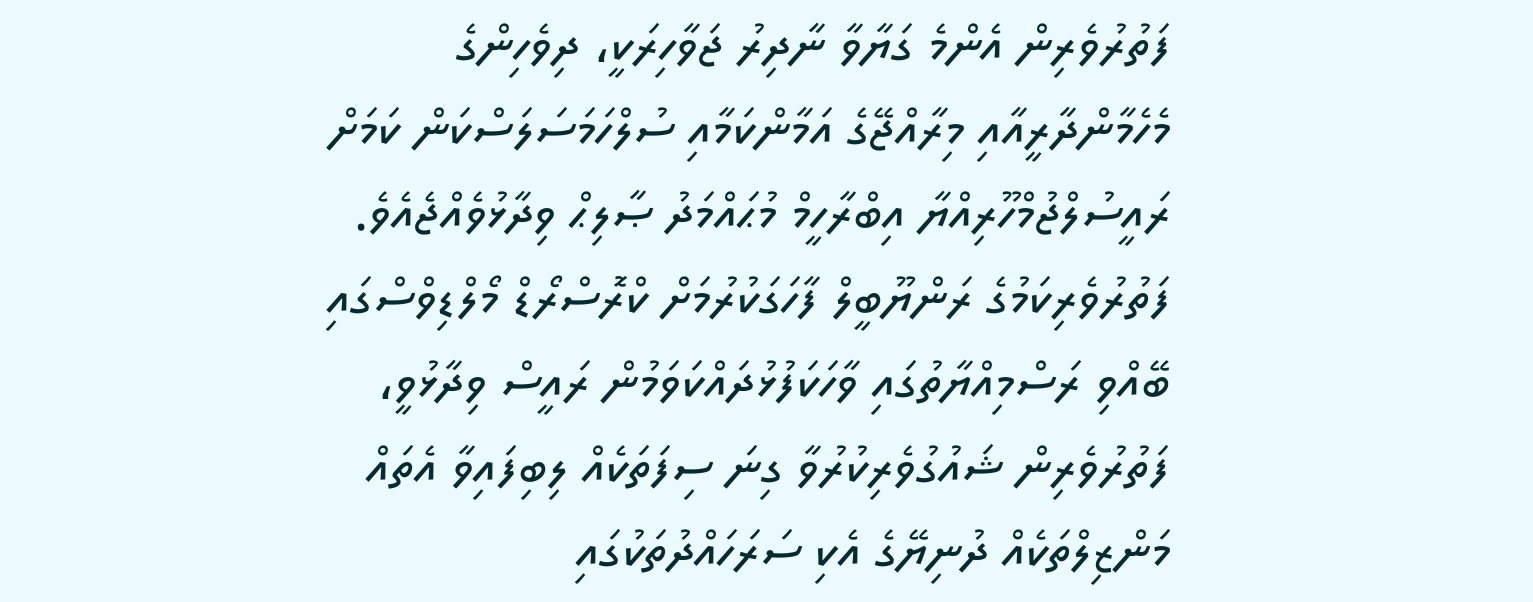ފަތުރުވެރިން އެންމެ ގަޔާވާ ނާދިރު ޖަވާހިރަކީ، ދިވެހިންގެ މެހެމާންދާރީއާއި މިރާއްޖޭގެ އަމާންކަމާއި ސުލްހަމަސަލަސްކަން ކަމަށް ރައީސުލްޖުމްހޫރިއްޔާ އިބްރާހީމް މުޙައްމަދު ޞާލިޙް ވިދާޅުވެއްޖެއެވެ.
ފަތުރުވެރިކަމުގެ ރަންޔޫބީލް ފާހަގަކުރުމަށް ކްރޮސްރޯޑް މޯލްޑިވްސްގައި ބޭއްވި ރަސްމިއްޔާތުގައި ވާހަކަފުޅުދައްކަވަމުން ރައީސް ވިދާޅުވީ، ފަތުރުވެރިން ޝައުގުވެރިކުރުވާ ގިނަ ސިފަތަކެއް ލިބިފައިވާ އެތައް މަންޒިލްތަކެއް ދުނިޔޭގެ އެކި ސަރަހައްދުތަކުގައި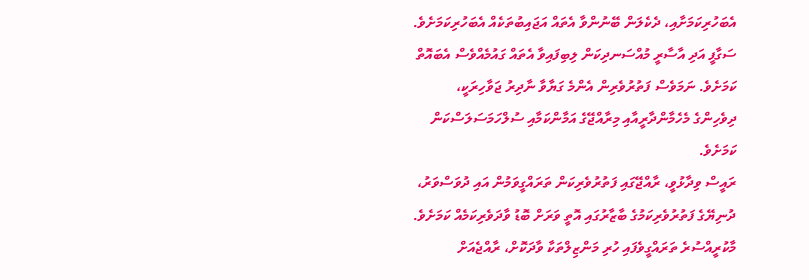އެބަހުރިކަމަށާއި، ދެކެލަން ބޭނުންވާ އެތައް އަޖައިބުތަކެއް އެބަހުރިކަމަށެވެ. ސަގާފީ އަދި އާސާރީ މުއްސަނދިކަން ލިބިފައިވާ އެތައް ގައުމެއްވެސް އެބައޮތް ކަމަށެވެ. ނަމަވެސް ފަތުރުވެރިން އެންމެ ގަޔާވާ ނާދިރު ޖަވާހިރަކީ، ދިވެހިންގެ މެހެމާންދާރީއާއި މިރާއްޖޭގެ އަމާންކަމާއި ސުލްހަމަސަލަސްކަން ކަމަށެވެ.
ރައީސް ވިދާޅުވީ، ރާއްޖޭގައި ފަތުރުވެރިކަން ތަރައްގީވަމުން އައި ދުވަސްވަރު، ދުނިޔޭގެ ފަތުރުވެރިކަމުގެ ބާޒާރުގައި އޮތީ ވަރަށް ބޮޑު ވާދަވެރިކަމެއް ކަމަށެވެ. މާކުރީއްސުރެ ތަރައްގީވެފައި ހުރި މަންޒިލްތަކާ ވާދަކޮށް، ރާއްޖެއަށް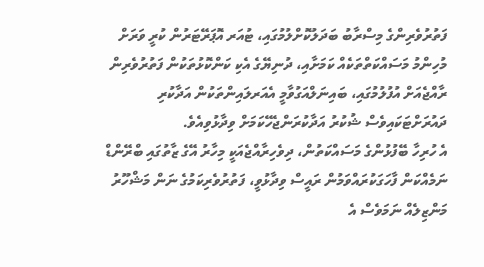ފަތުރުވެރިންގެ މިސްރާބު ބަދަލުކޮށްލުމުގައި، ޓުއަރ އޮޕަރޭޓަރުން ކުރީ ވަރަށް މުހިންމު މަސައްކަތްތަކެއް ކަމަށާއި، ދުނިޔޭގެ އެކި ކަންކޮޅުތަކުން ފަތުރުވެރިން ރާއްޖެއަށް އުފުލުމުގައި، ބައިނަލްއަގުވާމީ އެއަރލައިންތަކުން އަދާކުރި ދައުރަށްޓަކައިވެސް ޝުކުރު އަދާކުރަންޖެހޭކަމަށް ވިދާޅުވިއެވެ.
އެ ހުރިހާ ބޭފުޅުންގެ މަސައްކަތުން، ދިވެހިރާއްޖެއަކީ މިހާރު އޭގެ ޒާތުގައި ބްރޭންޑް ނަމެއްކަން ފާހަގަކުރައްވަމުން ރައީސް ވިދާޅުވީ، ފަތުރުވެރިކަމުގެ ނަން މަޝްހޫރު މަންޒިލެއް ނަމަވެސް އެ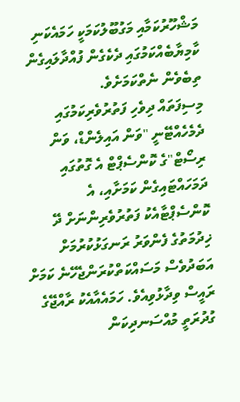މަޝްހޫރުކަމާއި މަގުބޫލުކަމަކީ ހަމައެކަނި ކާމިޔާބެއްކަމުގައި ދެކެގެން ފުއްދާލައިގެން ތިބެވެން ނެތްކަމަށެވެ.
މިސިފަތައް ދިވެހި ފަތުރުވެރިކަމުގައި ދެމެހެއްޓޭނީ "ވަން އައިލެންޑް، ވަން ރިސޯޓް"ގެ ކޮންސެޕްޓް އެ ގޮތުގައި ދަމަހައްޓައިގެން ކަމަށާއި، އެ ކޮންސެޕްޓާއެކު ފަތުރުވެރިންނަށް ދޭ ޚިދުމަތުގެ ފެންވަރު ރަނގަޅުކުރުމަށް އަބަދުވެސް މަސައްކަތްކުރަންޖެހޭނެ ކަމަށް ރައީސް ވިދާޅުވިއެވެ. ހަމައެއާއެކު ރާއްޖޭގެ ގުދުރަތީ މުއްސަނދިކަން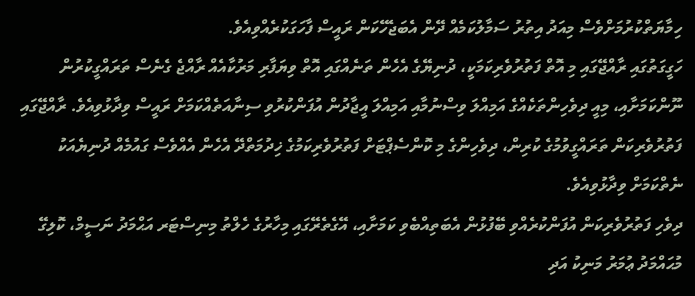ހިމާޔަތްކުރުމަށްވެސް މިއަދު އިތުރު ސަމާލުކަމެއް ދޭން އެބަޖެހޭކަން ރައީސް ފާހަގަކުރެއްވިއެވެ.
ހަގީގަތުގައި ރާއްޖޭގައި މި އޮތް ފަތުރުވެރިކަމަކީ، ދުނިޔޭގެ އެހެން ތަނެއްގައި އޮތް ވިޔަފާރި މަރުކާއެއް ރާއްޖެ ގެނެސް ތަރައްގީކުރުން ނޫންކަމަށާއި، މިއީ ދިވެހިންތަކެއްގެ އަމިއްލަ ވިސްނުމާއި އަމިއްލަ އީޖާދުން އުފަންކުރުވި ސިނާއަތެއްކަމަށް ރައީސް ވިދާޅުވިއެވެ. ރާއްޖޭގައި ފަތުރުވެރިކަން ތަރައްގީވުމުގެ ކުރިން، ދިވެހިންގެ މި ކޮންސެޕްޓަށް ފަތުރުވެރިކަމުގެ ޚިދުމަތްދޭ އެހެން އެއްވެސް ގައުމެއް ދުނިޔެއަކު ނެތްކަމަށް ވިދާޅުވިއެވެ.
ދިވެހި ފަތުރުވެރިކަން އުފަންކުރެއްވި ބޭފުޅުން އެބަތިއްބެވި ކަމަށާއި، އޭގެތެރޭގައި މިހާރުގެ ހެލްތު މިނިސްޓަރ އަޙްމަދު ނަސީމް، ކޮލިގޭ މުޙައްމަދު ޢުމަރު މަނިކު އަދި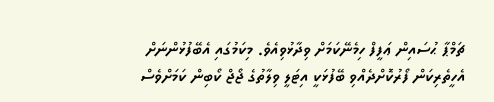ޗަމްޕާ ޙުސައިން ޢަފީފް ހިމެނޭކަމަށް ވިދާޅުވިއެވެ. މިކަމުގައި އެބޭފުޅުންނަށް އެހީތެރިކަން ފޯރުކޮށްދެއްވި ބޭފުޅަކީ އިޓަލީ ވިލާތުގެ ޖޯޖް ކޯބިން ކަމަށްވެސް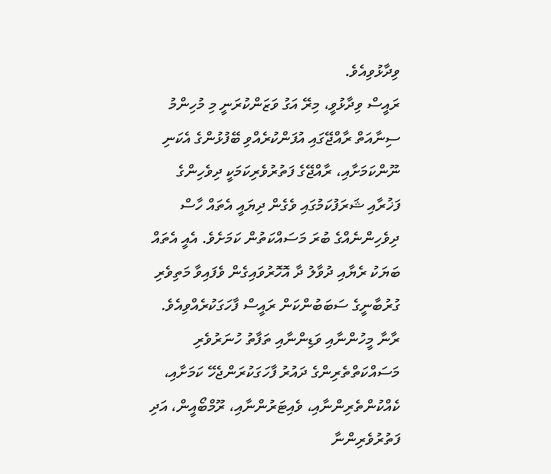ވިދާޅުވިއެވެ.
ރައީސް ވިދާޅުވީ، މިރޭ އަގު ވަޒަންކުރަނީ މި މުހިންމު ސިނާއަތް ރާއްޖޭގައި އުފަންކުރެއްވި ބޭފުޅުންގެ އެކަނި ނޫންކަމަށާއި، ރާއްޖޭގެ ފަތުރުވެރިކަމަކީ ދިވެހިންގެ ފަޚުރާއި ޝަރަފުކަމުގައި ވެގެން ދިޔައީ އެތައް ހާސް ދިވެހިންނެއްގެ ބުރަ މަސައްކަތުން ކަމަށެވެ. އެއީ އެތައް ބަޔަކު ރެޔާއި ދުވާލު ދާ އޮހޮރުވައިގެން ވެފައިވާ މަތިވެރި ގުރުބާނީގެ ސަބަބުންކަން ރައީސް ފާހަގަކުރެއްވިއެވެ.
ރާނާ މީހުންނާއި ވަޑިންނާއި ތަފާތު ހުނަރުވެރި މަސައްކަތްތެރިންގެ ދައުރު ފާހަގަކުރަންޖެހޭ ކަމަށާއި، ކެއްކުންތެރިންނާއި، ވެއިޓަރުންނާއި، ރޫމްބޯއީން، އަދި ފަތުރުވެރިންނާ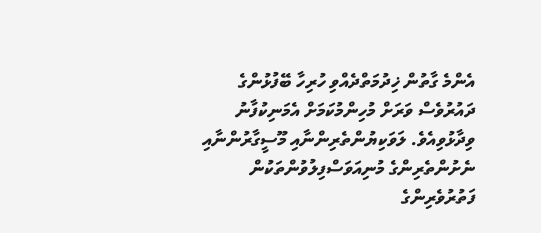އެންމެ ގާތުން ޚިދުމަތްދެއްވި ހުރިހާ ބޭފުޅުންގެ ދައުރުވެސް ވަރަށް މުހިންމުކަމަށް އެމަނިކުފާނު ވިދާޅުވިއެވެ. ލަވަކިޔުންތެރިންނާއި މޫސީގާރުންނާއި ނެށުންތެރިންގެ މުނިއަވަސްފިލުވުންތަކުން ފަތުރުވެރިންގެ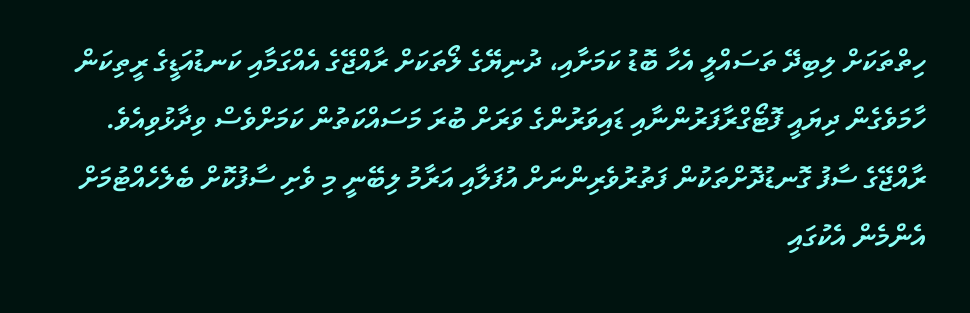ހިތްތަކަށް ލިބިދޭ ތަސައްލީ އެހާ ބޮޑު ކަމަށާއި، ދުނިޔޭގެ ލޯތަކަށް ރާއްޖޭގެ އެއްގަމާއި ކަނޑުއަޑީގެ ރީތިކަން ހާމަވެގެން ދިޔައީ ފޮޓޯގްރާފަރުންނާއި ޑައިވަރުންގެ ވަރަށް ބުރަ މަސައްކަތުން ކަމަށްވެސް ވިދާޅުވިއެވެ.
ރާއްޖޭގެ ސާފު ގޮނޑުދޮށްތަކުން ފަތުރުވެރިންނަށް އުފަލާއި އަރާމު ލިބޭނީ މި ވެށި ސާފުކޮށް ބެލެހެއްޓުމަށް އެންމެން އެކުގައި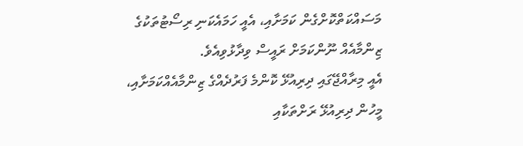މަސައްކަތްކޮށްގެން ކަމަށާއި، އެއީ ހަމައެކަނި ރިސޯޓުތަކުގެ ޒިންމާއެއް ނޫންކަމަށް ރައީސް ވިދާޅުވިއެވެ.
އެއީ މިރާއްޖޭގައި ދިރިއުޅޭ ކޮންމެ ފަރުދެއްގެ ޒިންމާއެއްކަމަށާއި، މީހުން ދިރިއުޅޭ ރަށްތަކާއި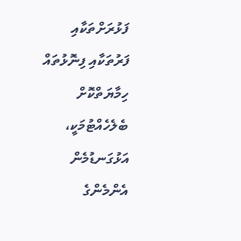ފަޅުރަށްތަކާއި ފަރުތަކާއި ފިނޮޅުތައް ހިމާޔަތްކޮށް ބެލެހެއްޓުމަކީ، އަޅުގަނޑުމެން އެންމެންގެ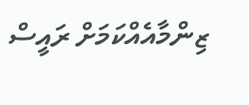ޒިންމާއެއްކަމަށް ރައީސް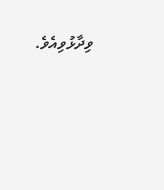ވިދާޅުވިއެވެ.